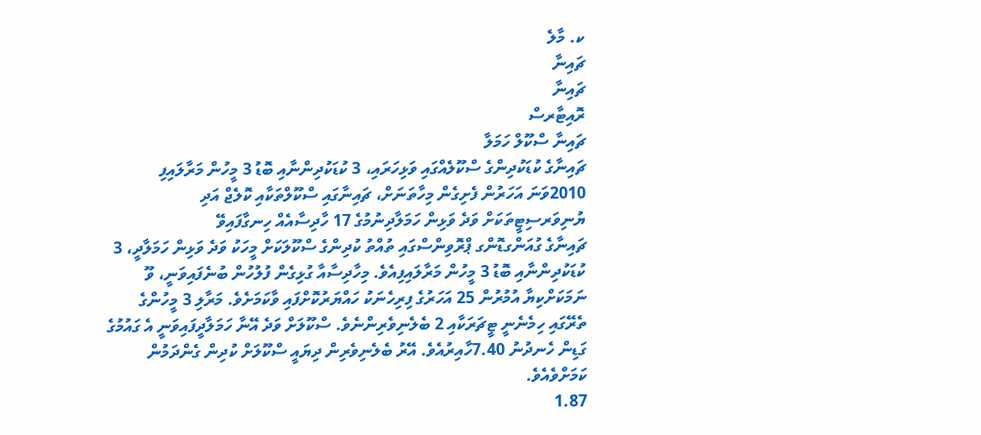ކ. މާލެ
ޗައިނާ
ޗައިނާ
ރޮއިޓާރސް
ޗައިނާ ސްކޫލް ހަމަލާ
ޗައިނާގެ ކުޑަކުދިންގެ ސްކޫލެއްގައި ވަޅިހަރައި، 3 ކުޑަކުދިންނާއި ބޮޑު 3 މީހުން މަރާލައިފި
2010ވަނަ އަހަރުން ފެށިގެން މިހާތަނަށް، ޗައިނާގައި ސްކޫލްތަކާއި ކޮލެޖް އަދި ޔުނިވަރސިޓީތަކަށް ވަދެ ވަޅިން ހަމަލާދިނުމުގެ 17 ހާދިސާއެއް ހިނގާފައިވޭ
ޗައިނާގެ ގުއަންގޑޮންގ ޕްރޮވިންސްގައި ތުއްތު ކުދިންގެ ސްކޫލަކަށް މީހަކު ވަދެ ވަޅިން ހަމަލާދީ، 3 ކުޑަކުދިންނާއި ބޮޑު 3 މީހުން މަރާލައިފިއެވެ. މިހާދިސާއާ ގުޅިގެން ފުލުހުން ބުނެފައިވަނީ، ވޫ ނަމަކަށްކިޔާ އުމުރުން 25 އަހަރުގެ ފިރިހެނަކު ހައްޔަރުކޮށްފައި ވާކަމަށެވެ. މަރާލި 3 މީހުންގެ ތެރޭގައި ހިމެނެނީ ޓީޗަރަކާއި 2 ބެލެނިވެރިންނެވެ. ސްކޫލަށް ވަދެ އޭނާ ހަމަލާދީފައިވަނީ އެ ގައުމުގެ ގަޑިން ހެނދުނު 7.40ހާއިރުއެވެ. އޭރު ބެލެނިވެރިން ދިޔައީ ސްކޫލަށް ކުދިން ގެންދަމުން ކަމަށްވެއެވެ.
1.87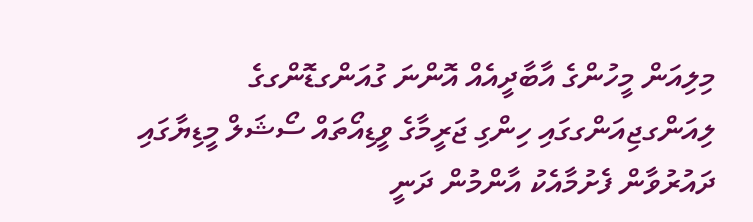މިލިއަން މީހުންގެ އާބާދީއެއް އޮންނަ ގުއަންގޑޮންގގެ ލިއަންގޖިއަންގގައި ހިންގި ޖަރީމާގެ ވީޑިއޯތައް ސޯޝަލް މީޑިޔާގައި ދައުރުވާން ފެށުމާއެކު އާންމުން ދަނީ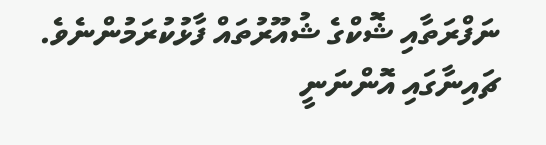ނަފްރަތާއި ޝޮކްގެ ޝުއޫރުތައް ފާޅުކުރަމުންނެވެ.
ޗައިނާގައި އޮންނަނީ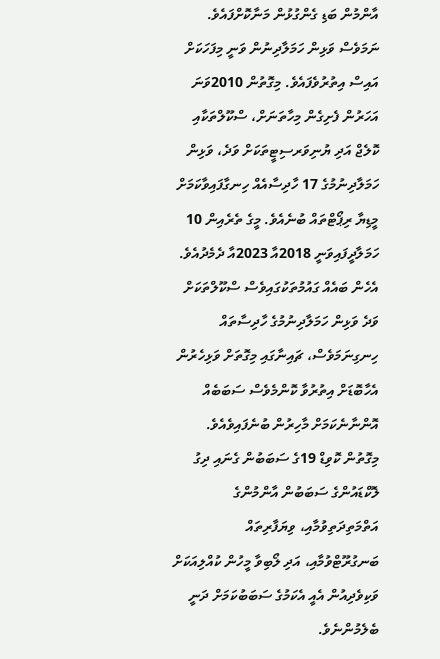އާންމުން ބަޑި ގެންގުޅުން މަނާކޮށްފައެވެ. ނަމަވެސް ވަޅިން ހަމަލާދިނުން ވަނީ މިފަހަކަށް އައިސް އިތުރުވެފައެވެ. މިގޮތުން 2010ވަނަ އަހަރުން ފެށިގެން މިހާތަނަށް، ސްކޫލްތަކާއި ކޮލެޖް އަދި ޔުނިވަރސިޓީތަކަށް ވަދެ، ވަޅިން ހަމަލާދިނުމުގެ 17 ހާދިސާއެއް ހިނގާފައިވާކަމަށް މީޑިޔާ ރިޕޯޓްތައް ބުނެއެވެ. މީގެ ތެރެއިން 10 ހަމަލާދީފައިވަނީ 2018އާ 2023އާ ދެމެދުއެވެ.
އެހެން ބައެއް ގައުމުތަކުގައިވެސް ސްކޫލްތަކަށް ވަދެ ވަޅިން ހަމަލާދިނުމުގެ ހާދިސާތައް ހިނގިނަމަވެސް، ޗައިނާގައި މިގޮތަށް ވަޅިހެރުން އެހާބޮޑަށް އިތުރުވާ ކޮންމެވެސް ސަބަބެއް އޮންނާނެކަމަށް މާހިރުން ބުނެފައިވެއެވެ. މިގޮތުން ކޮވިޑް 19ގެ ސަބަބުން ގެނައި ދިގު ލޮކްޑައުންގެ ސަބަބުން އާންމުންގެ އަތްމަތިދަތިވުމާއި، ވިޔަފާރިތައް ބަނގުރޫޓްވުމާއި، އަދި ލޯބިވާ މީހުން ކުއްލިއަކަށް ވަކިވެދިއުން އެއީ އެކަމުގެ ސަބަބުކަމަށް ދަނީ ބެލެމުންނެވެ.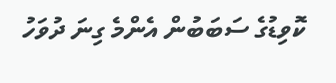ކޮވިޑުގެ ސަބަބުން އެންމެ ގިނަ ދުވަހު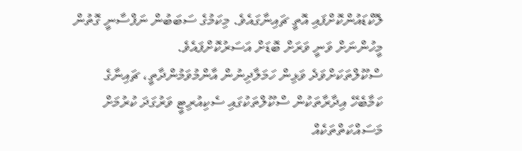ލޮކްޑައުންކޮށްފައި އޮތީ ޗައިނާގައެވެ. މިކަމުގެ ސަބަބުން ނަފްސާނީ ގޮތުން މީހުންނަށް ވަނީ ވަރަށް ބޮޑަށް އަސަރުކޮށްފައެވެ.
ސްކޫލްތަކަށްވަދެ ވަޅިން ހަމަލާދިނުން އާންމުވަމުންދާތީ، ޗައިނާގެ ކަމާބެހޭ އިދާރާތަކުން ސްކޫލްތަކުގައި ސެކިއުރިޓީ ވަރުގަދަ ކުރުމަށް މަސައްކަތްތަކެއް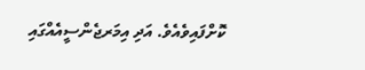ކޮށްފައިވެއެވެ. އަދި އިމަރޖެންސީއެއްގައި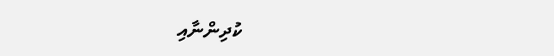ކުދިންނާއި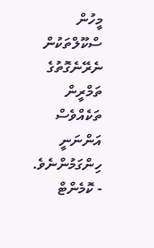މީހުން ސްކޫލްތަކުން ނެރޭނެގޮތުގެ ތަމްރީން ތަކެއްވެސް އަންނަނީ ހިންގަމުންނެވެ.
- ކޮމެންޓް